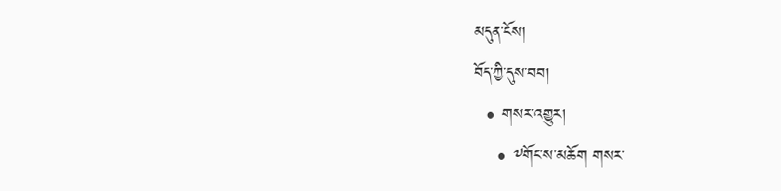མདུན་ངོས།
བོད་ཀྱི་དུས་བབ།
  • གསར་འགྱུར།
    • ༸གོང་ས་མཆོག གསར་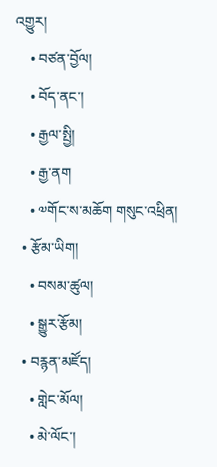འགྱུར།
    • བཙན་བྱོལ།
    • བོད་ནང་།
    • རྒྱལ་སྤྱི།
    • རྒྱ་ནག
    • ༧གོང་ས་མཆོག གསུང་འཕྲིན།
  • རྩོམ་ཡིག།
    • བསམ་ཚུལ།
    • སྒྱུར་རྩོམ།
  • བརྙན་མཛོད།
    • གླེང་མོལ།
    • མེ་ལོང་།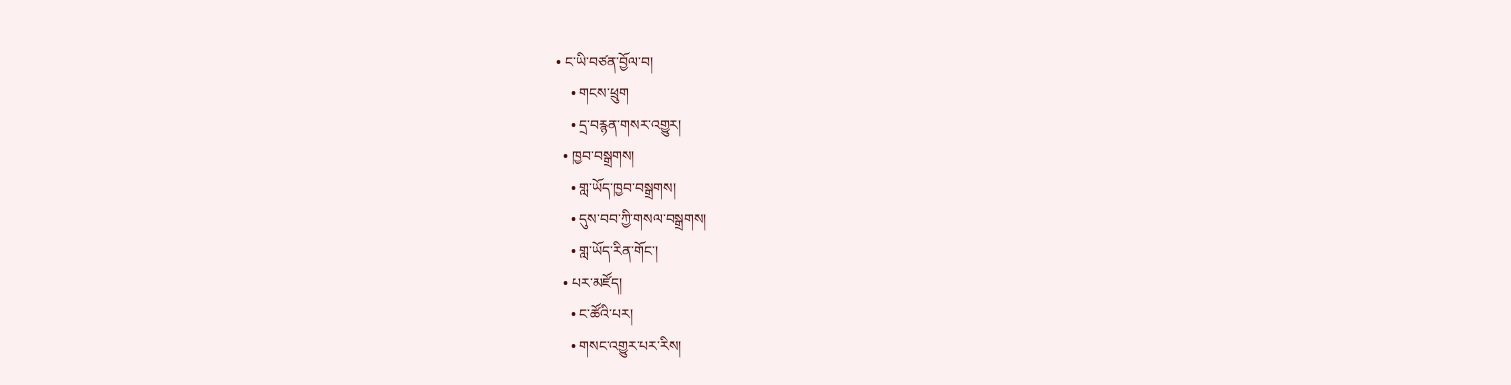• ང་ཡི་བཙན་བྱོལ་བ།
    • གངས་ཕྲུག
    • དྲ་བརྙན་གསར་འགྱུར།
  • ཁྱབ་བསྒྲགས།
    • གླ་ཡོད་ཁྱབ་བསྒྲགས།
    • དུས་བབ་ཀྱི་གསལ་བསྒྲགས།
    • གླ་ཡོད་རིན་གོང་།
  • པར་མཛོད།
    • ང་ཚོའི་པར།
    • གསང་འགྱུར་པར་རིས།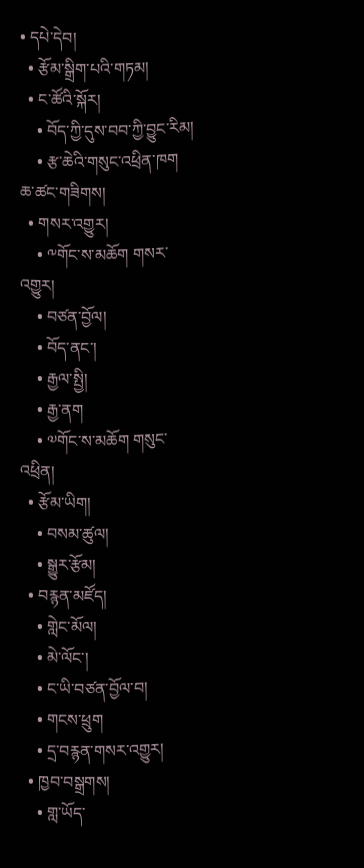• དཔེ་དེབ།
  • རྩོམ་སྒྲིག་པའི་གཏམ།
  • ང་ཚོའི་སྐོར།
    • བོད་ཀྱི་དུས་བབ་ཀྱི་བྱུང་རིམ།
    • རྩ་ཆེའི་གསུང་འཕྲིན་ཁག
ཆ་ཚང་གཟིགས།
  • གསར་འགྱུར།
    • ༸གོང་ས་མཆོག གསར་འགྱུར།
    • བཙན་བྱོལ།
    • བོད་ནང་།
    • རྒྱལ་སྤྱི།
    • རྒྱ་ནག
    • ༧གོང་ས་མཆོག གསུང་འཕྲིན།
  • རྩོམ་ཡིག།
    • བསམ་ཚུལ།
    • སྒྱུར་རྩོམ།
  • བརྙན་མཛོད།
    • གླེང་མོལ།
    • མེ་ལོང་།
    • ང་ཡི་བཙན་བྱོལ་བ།
    • གངས་ཕྲུག
    • དྲ་བརྙན་གསར་འགྱུར།
  • ཁྱབ་བསྒྲགས།
    • གླ་ཡོད་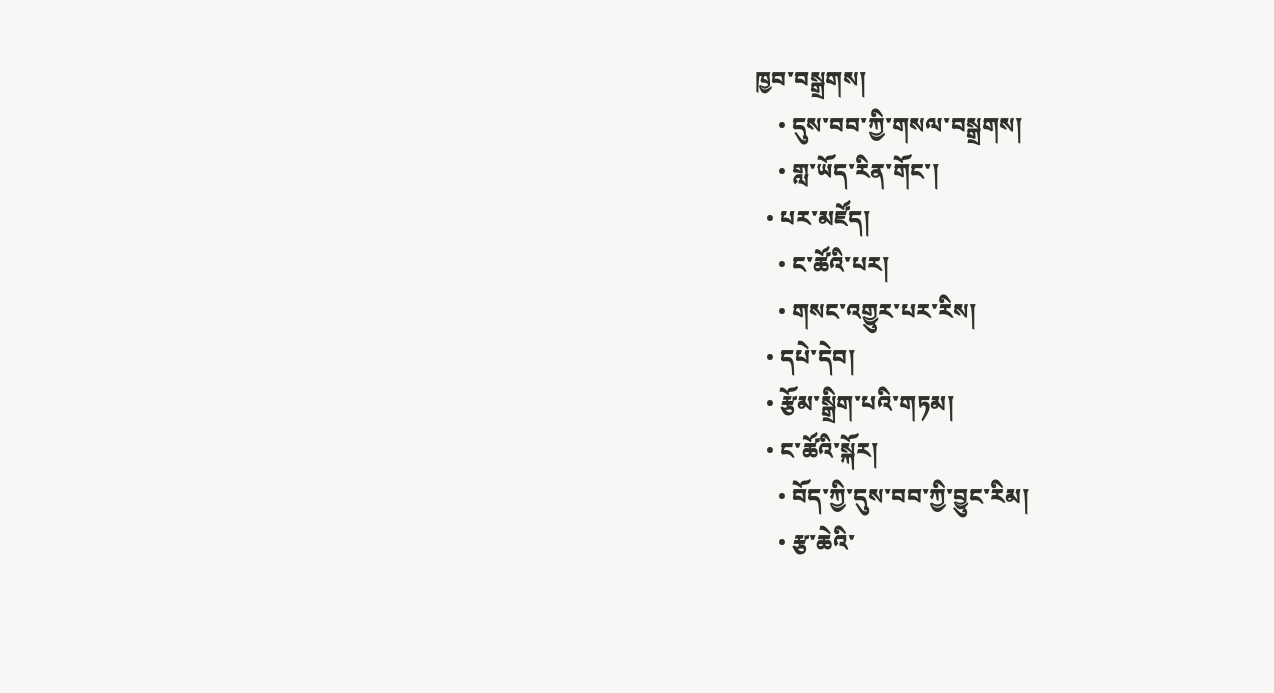ཁྱབ་བསྒྲགས།
    • དུས་བབ་ཀྱི་གསལ་བསྒྲགས།
    • གླ་ཡོད་རིན་གོང་།
  • པར་མཛོད།
    • ང་ཚོའི་པར།
    • གསང་འགྱུར་པར་རིས།
  • དཔེ་དེབ།
  • རྩོམ་སྒྲིག་པའི་གཏམ།
  • ང་ཚོའི་སྐོར།
    • བོད་ཀྱི་དུས་བབ་ཀྱི་བྱུང་རིམ།
    • རྩ་ཆེའི་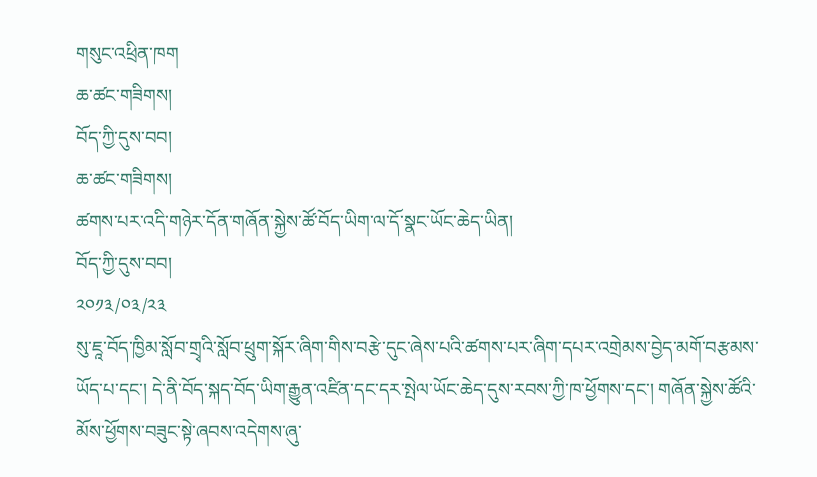གསུང་འཕྲིན་ཁག
ཆ་ཚང་གཟིགས།
བོད་ཀྱི་དུས་བབ།
ཆ་ཚང་གཟིགས།
ཚགས་པར་འདི་གཉེར་དོན་གཞོན་སྐྱེས་ཚོ་བོད་ཡིག་ལ་དོ་སྣང་ཡོང་ཆེད་ཡིན།
བོད་ཀྱི་དུས་བབ།
༢༠༡༣/༠༣/༢༣
སུ་ཇཱ་བོད་ཁྱིམ་སློབ་གྲྭའི་སློབ་ཕྲུག་སྐོར་ཞིག་གིས་བརྩེ་དུང་ཞེས་པའི་ཚགས་པར་ཞིག་དཔར་འགྲེམས་བྱེད་མགོ་བརྩམས་ཡོད་པ་དང་། དེ་ནི་བོད་སྐད་བོད་ཡིག་རྒྱུན་འཛིན་དང་དར་སྤེལ་ཡོང་ཆེད་དུས་རབས་ཀྱི་ཁ་ཕྱོགས་དང་། གཞོན་སྐྱེས་ཚོའི་མོས་ཕྱོགས་བཟུང་སྟེ་ཞབས་འདེགས་ཞུ་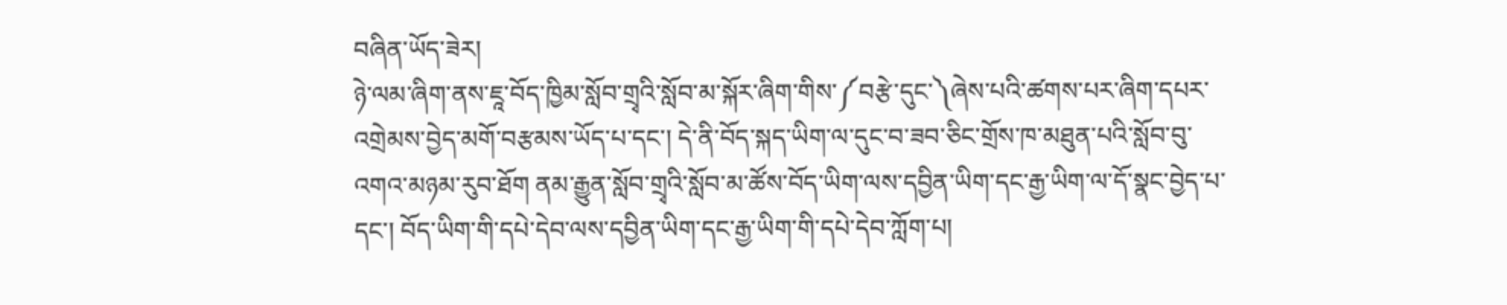བཞིན་ཡོད་ཟེར།
ཉེ་ལམ་ཞིག་ནས་ཇཱ་བོད་ཁྱིམ་སློབ་གྲྭའི་སློབ་མ་སྐོར་ཞིག་གིས་༼བརྩེ་དུང་༽ཞེས་པའི་ཚགས་པར་ཞིག་དཔར་འགྲེམས་བྱེད་མགོ་བརྩམས་ཡོད་པ་དང་། དེ་ནི་བོད་སྐད་ཡིག་ལ་དུང་བ་ཟབ་ཅིང་གྲོས་ཁ་མཐུན་པའི་སློབ་བུ་འགའ་མཉམ་རུབ་ཐོག ནམ་རྒྱུན་སློབ་གྲྭའི་སློབ་མ་ཚོས་བོད་ཡིག་ལས་དབྱིན་ཡིག་དང་རྒྱ་ཡིག་ལ་དོ་སྣང་བྱེད་པ་དང་། བོད་ཡིག་གི་དཔེ་དེབ་ལས་དབྱིན་ཡིག་དང་རྒྱ་ཡིག་གི་དཔེ་དེབ་ཀློག་པ།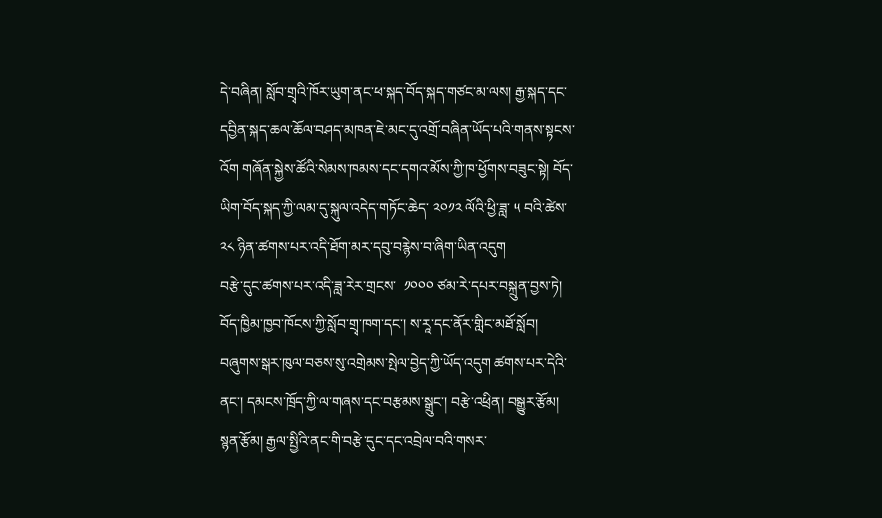དེ་བཞིན། སློབ་གྲྭའི་ཁོར་ཡུག་ནང་ཕ་སྐད་བོད་སྐད་གཙང་མ་ལས། རྒྱ་སྐད་དང་དབྱིན་སྐད་ཆལ་ཆོལ་བཤད་མཁན་ཇེ་མང་དུ་འགྲོ་བཞིན་ཡོད་པའི་གནས་སྟངས་འོག གཞོན་སྐྱེས་ཚོའི་སེམས་ཁམས་དང་དགའ་མོས་ཀྱི་ཁ་ཕྱོགས་བཟུང་སྟེ། བོད་ཡིག་བོད་སྐད་ཀྱི་ལམ་དུ་སྐུལ་འདེད་གཏོང་ཆེད་ ༢༠༡༢ ལོའི་ཕྱི་ཟླ་ ༥ བའི་ཚེས་ ༢༨ ཉིན་ཚགས་པར་འདི་ཐོག་མར་དབུ་བརྙེས་བ་ཞིག་ཡིན་འདུག
བརྩེ་དུང་ཚགས་པར་འདི་ཟླ་རེར་གྲངས་  ༡༠༠༠ ཙམ་རེ་དཔར་བསྐྲུན་བྱས་ཏེ། བོད་ཁྱིམ་ཁྱབ་ཁོངས་ཀྱི་སློབ་གྲྭ་ཁག་དང་། ས་རཱ་དང་ནོར་གླིང་མཐོ་སློབ། བཞུགས་སྒར་ཁུལ་བཅས་སུ་འགྲེམས་སྤེལ་བྱེད་ཀྱི་ཡོད་འདུག ཚགས་པར་དེའི་ནང་། དམངས་ཁྲོད་ཀྱི་ལ་གཞས་དང་བརྩམས་སྒྲུང་། བརྩེ་འཕྲིན། བསྒྱུར་རྩོམ། སྙན་རྩོམ། རྒྱལ་སྤྱིའི་ནང་གི་བརྩེ་དུང་དང་འབྲེལ་བའི་གསར་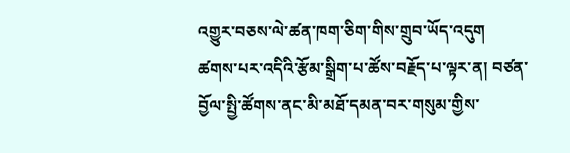འགྱུར་བཅས་ལེ་ཚན་ཁག་ཅིག་གིས་གྲུབ་ཡོད་འདུག
ཚགས་པར་འདིའི་རྩོམ་སྒྲིག་པ་ཚོས་བརྗོད་པ་ལྟར་ན། བཙན་བྱོལ་སྤྱི་ཚོགས་ནང་མི་མཐོ་དམན་བར་གསུམ་གྱིས་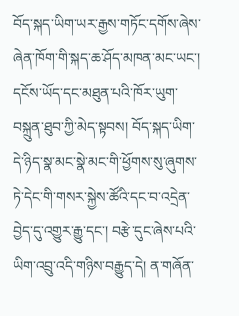བོད་སྐད་ཡིག་ཡར་རྒྱས་གཏོང་དགོས་ཞེས་ཞེན་ཁོག་གི་སྐད་ཆ་ཤོད་མཁན་མང་ཡང་། དངོས་ཡོད་དང་མཐུན་པའི་ཁོར་ཡུག་བསྐྲུན་ཐུབ་ཀྱི་མེད་སྟབས། བོད་སྐད་ཡིག་དེ་ཉིད་སྣ་མང་སྣེ་མང་གི་ཕྱོགས་སུ་ཞུགས་ཏེ་དེང་གི་གསར་སྐྱེས་ཚོའི་དང་བ་འདྲེན་བྱེད་དུ་འགྱུར་རྒྱུ་དང་། བརྩེ་དུང་ཞེས་པའི་ཡིག་འབྲུ་འདི་གཉིས་བརྒྱུད་དེ། ན་གཞོན་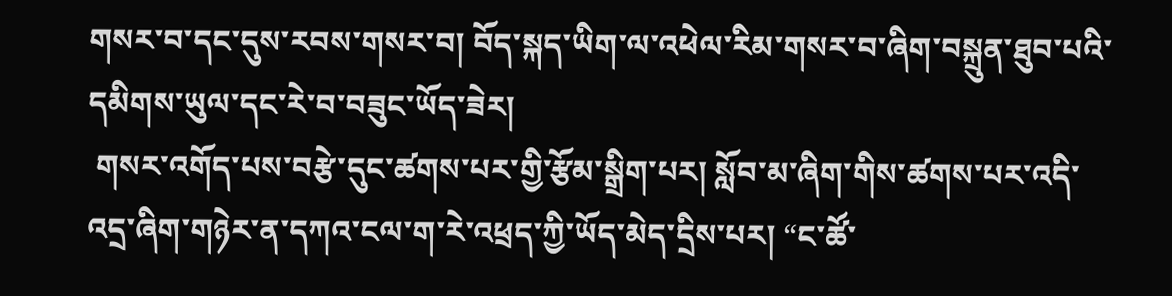གསར་བ་དང་དུས་རབས་གསར་བ། བོད་སྐད་ཡིག་ལ་འཕེལ་རིམ་གསར་བ་ཞིག་བསྐྲུན་ཐུབ་པའི་དམིགས་ཡུལ་དང་རེ་བ་བཟུང་ཡོད་ཟེར།
 གསར་འགོད་པས་བརྩེ་དུང་ཚགས་པར་གྱི་རྩོམ་སྒྲིག་པར། སློབ་མ་ཞིག་གིས་ཚགས་པར་འདི་འདྲ་ཞིག་གཉེར་ན་དཀའ་ངལ་ག་རེ་འཕྲད་ཀྱི་ཡོད་མེད་དྲིས་པར། “ང་ཚོ་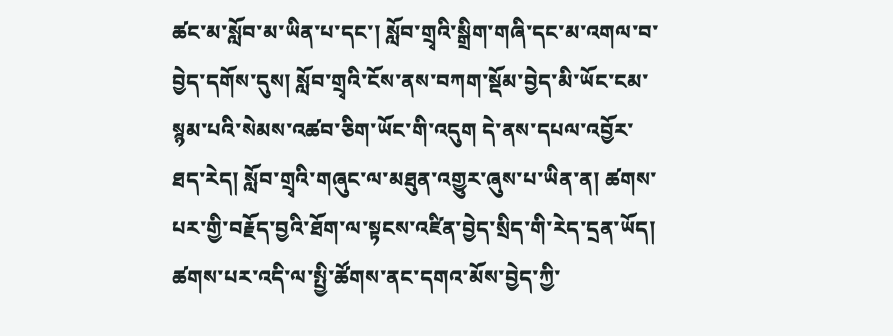ཚང་མ་སློབ་མ་ཡིན་པ་དང་། སློབ་གྲྭའི་སྒྲིག་གཞི་དང་མ་འགལ་བ་བྱེད་དགོས་དུས། སློབ་གྲྭའི་ངོས་ནས་བཀག་སྡོམ་བྱེད་མི་ཡོང་ངམ་སྙམ་པའི་སེམས་འཚབ་ཅིག་ཡོང་གི་འདུག དེ་ནས་དཔལ་འབྱོར་ཐད་རེད། སློབ་གྲྭའི་གཞུང་ལ་མཐུན་འགྱུར་ཞུས་པ་ཡིན་ན། ཚགས་པར་གྱི་བརྗོད་བྱའི་ཐོག་ལ་སྟངས་འཛིན་བྱེད་སྲིད་གི་རེད་དྲན་ཡོད། ཚགས་པར་འདི་ལ་སྤྱི་ཚོགས་ནང་དགའ་མོས་བྱེད་ཀྱི་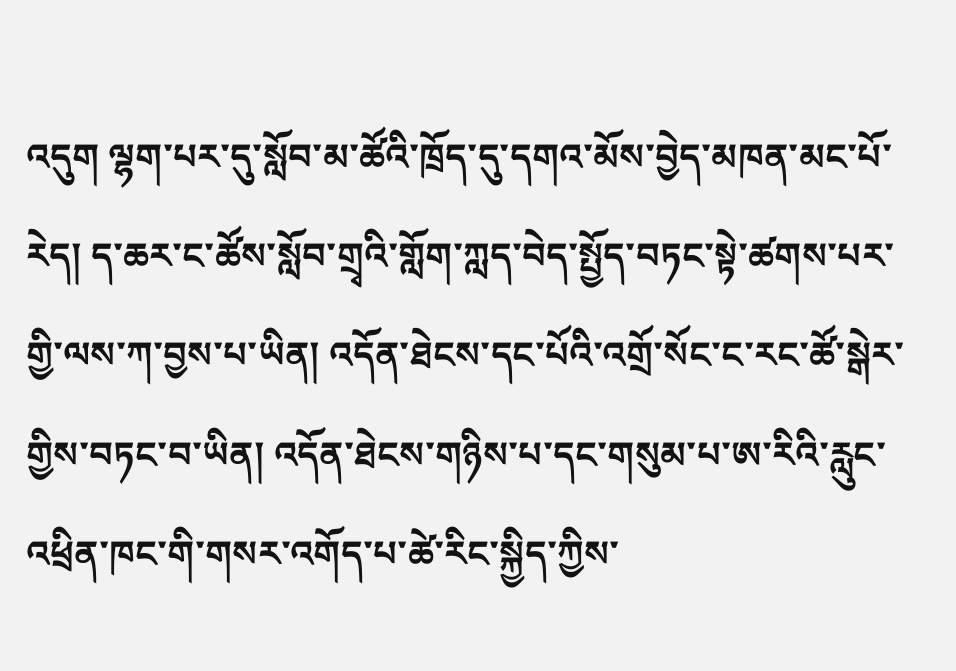འདུག ལྷག་པར་དུ་སློབ་མ་ཚོའི་ཁྲོད་དུ་དགའ་མོས་བྱེད་མཁན་མང་པོ་རེད། ད་ཆར་ང་ཚོས་སློབ་གྲྭའི་གློག་ཀླད་བེད་སྤྱོད་བཏང་སྟེ་ཚགས་པར་གྱི་ལས་ཀ་བྱས་པ་ཡིན། འདོན་ཐེངས་དང་པོའི་འགྲོ་སོང་ང་རང་ཚོ་སྒེར་གྱིས་བཏང་བ་ཡིན། འདོན་ཐེངས་གཉིས་པ་དང་གསུམ་པ་ཨ་རིའི་རླུང་འཕྲིན་ཁང་གི་གསར་འགོད་པ་ཚེ་རིང་སྐྱིད་ཀྱིས་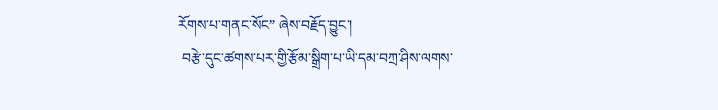རོགས་པ་གནང་སོང” ཞེས་བརྗོད་བྱུང་།
 བརྩེ་དུང་ཚགས་པར་གྱི་རྩོམ་སྒྲིག་པ་ཡི་དམ་བཀྲ་ཤིས་ལགས་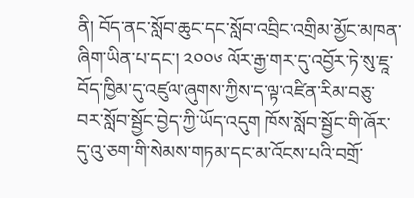ནི། བོད་ནང་སློབ་ཆུང་དང་སློབ་འབྲིང་འགྲིམ་མྱོང་མཁན་ཞིག་ཡིན་པ་དང་། ༢༠༠༦ ལོར་རྒྱ་གར་དུ་འབྱོར་ཏེ་སུ་ཇཱ་བོད་ཁྱིམ་དུ་འཛུལ་ཞུགས་ཀྱིས་ད་ལྟ་འཛིན་རིམ་བཅུ་བར་སློབ་སྦྱོང་བྱེད་ཀྱི་ཡོད་འདུག ཁོས་སློབ་སྦྱོང་གི་ཞོར་དུ་འུ་ཅག་གི་སེམས་གཏམ་དང་མ་འོངས་པའི་བགྲོ་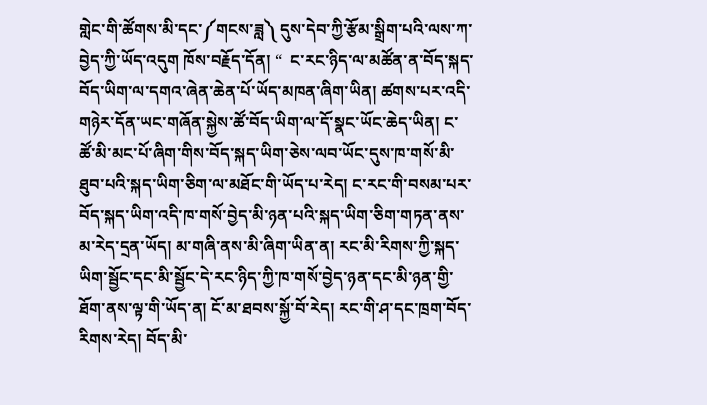གླེང་གི་ཚོགས་མི་དང་༼གངས་ཟླ༽ དུས་དེབ་ཀྱི་རྩོམ་སྒྲིག་པའི་ལས་ཀ་བྱེད་ཀྱི་ཡོད་འདུག ཁོས་བརྗོད་དོན། “  ང་རང་ཉིད་ལ་མཚོན་ན་བོད་སྐད་བོད་ཡིག་ལ་དགའ་ཞེན་ཆེན་པོ་ཡོད་མཁན་ཞིག་ཡིན། ཚགས་པར་འདི་གཉེར་དོན་ཡང་གཞོན་སྐྱེས་ཚོ་བོད་ཡིག་ལ་དོ་སྣང་ཡོང་ཆེད་ཡིན། ང་ཚོ་མི་མང་པོ་ཞིག་གིས་བོད་སྐད་ཡིག་ཅེས་ལབ་ཡོང་དུས་ཁ་གསོ་མི་ཐུབ་པའི་སྐད་ཡིག་ཅིག་ལ་མཐོང་གི་ཡོད་པ་རེད། ང་རང་གི་བསམ་པར་བོད་སྐད་ཡིག་འདི་ཁ་གསོ་བྱེད་མི་ཉན་པའི་སྐད་ཡིག་ཅིག་གཏན་ནས་མ་རེད་དྲན་ཡོད། མ་གཞི་ནས་མི་ཞིག་ཡིན་ན། རང་མི་རིགས་ཀྱི་སྐད་ཡིག་སྦྱོང་དང་མི་སྦྱོང་དེ་རང་ཉིད་ཀྱི་ཁ་གསོ་བྱེད་ཉན་དང་མི་ཉན་གྱི་ཐོག་ནས་ལྟ་གི་ཡོད་ན། ངོ་མ་ཐབས་སྐྱོ་བོ་རེད། རང་གི་ཤ་དང་ཁྲག་བོད་རིགས་རེད། བོད་མི་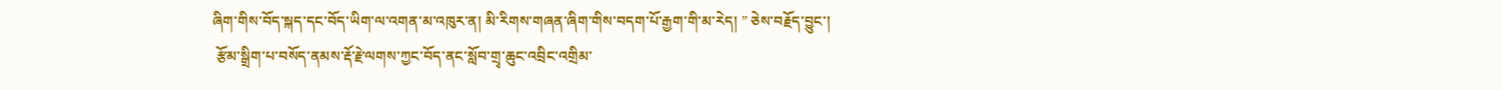ཞིག་གིས་བོད་སྐད་དང་བོད་ཡིག་ལ་འགན་མ་འཁུར་ན། མི་རིགས་གཞན་ཞིག་གིས་བདག་པོ་རྒྱག་གི་མ་རེད། ” ཅེས་བརྗོད་བྱུང་།
 རྩོམ་སྒྲིག་པ་བསོད་ནམས་རྡོ་རྗེ་ལགས་ཀྱང་བོད་ནང་སློབ་གྲྭ་ཆུང་འབྲིང་འགྲིམ་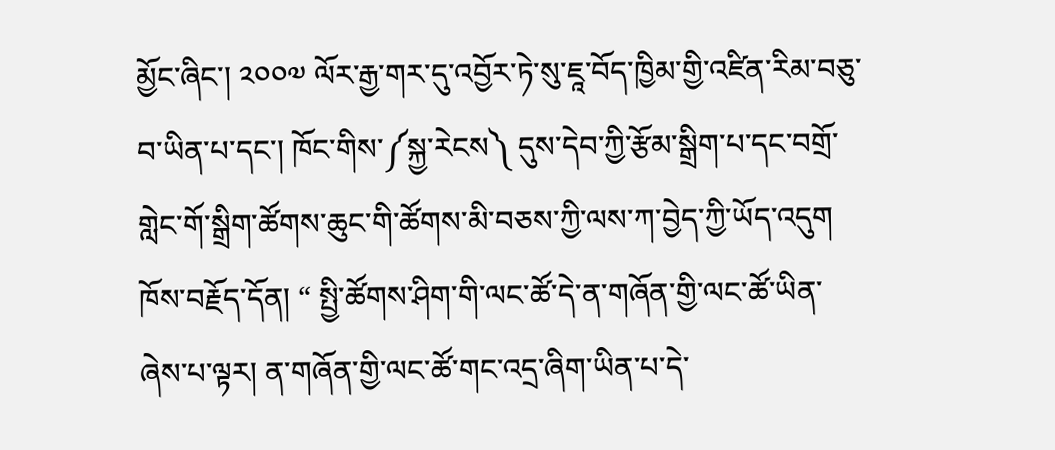མྱོང་ཞིང་། ༢༠༠༧ ལོར་རྒྱ་གར་དུ་འབྱོར་ཏེ་སུ་ཇཱ་བོད་ཁྱིམ་གྱི་འཛིན་རིམ་བཅུ་བ་ཡིན་པ་དང་། ཁོང་གིས་༼སྐྱ་རེངས༽ དུས་དེབ་ཀྱི་རྩོམ་སྒྲིག་པ་དང་བགྲོ་གླེང་གོ་སྒྲིག་ཚོགས་ཆུང་གི་ཚོགས་མི་བཅས་ཀྱི་ལས་ཀ་བྱེད་ཀྱི་ཡོད་འདུག ཁོས་བརྗོད་དོན། “ སྤྱི་ཚོགས་ཤིག་གི་ལང་ཚོ་དེ་ན་གཞོན་གྱི་ལང་ཚོ་ཡིན་ཞེས་པ་ལྟར། ན་གཞོན་གྱི་ལང་ཚོ་གང་འདྲ་ཞིག་ཡིན་པ་དེ་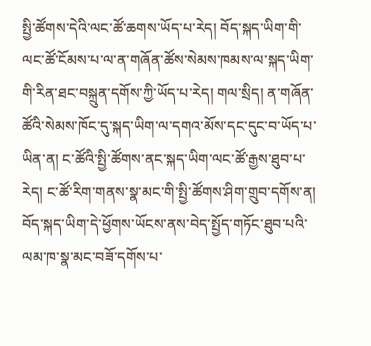སྤྱི་ཚོགས་དེའི་ལང་ཚོ་ཆགས་ཡོད་པ་རེད། བོད་སྐད་ཡིག་གི་ལང་ཚོ་ངོམས་པ་ལ་ན་གཞོན་ཚོས་སེམས་ཁམས་ལ་སྐད་ཡིག་གི་རིན་ཐང་བསྐྲུན་དགོས་ཀྱི་ཡོད་པ་རེད། གལ་སྲིད། ན་གཞོན་ཚོའི་སེམས་ཁོང་དུ་སྐད་ཡིག་ལ་དགའ་མོས་དང་དུང་བ་ཡོད་པ་ཡིན་ན། ང་ཚོའི་སྤྱི་ཚོགས་ནང་སྐད་ཡིག་ལང་ཚོ་རྒྱས་ཐུབ་པ་རེད། ང་ཚོ་རིག་གནས་སྣ་མང་གི་སྤྱི་ཚོགས་ཤིག་གྲུབ་དགོས་ན། བོད་སྐད་ཡིག་དེ་ཕྱོགས་ཡོངས་ནས་བེད་སྤྱོད་གཏོང་ཐུབ་པའི་ལམ་ཁ་སྣ་མང་བཟོ་དགོས་པ་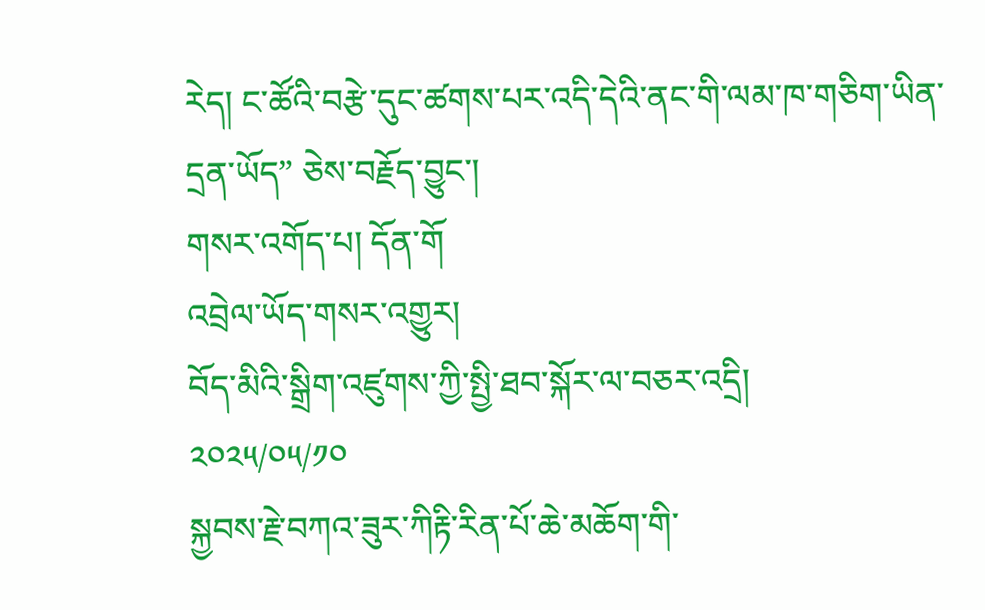རེད། ང་ཚོའི་བརྩེ་དུང་ཚགས་པར་འདི་དེའི་ནང་གི་ལམ་ཁ་གཅིག་ཡིན་དྲན་ཡོད” ཅེས་བརྗོད་བྱུང་།
གསར་འགོད་པ། དོན་གོ
འབྲེལ་ཡོད་གསར་འགྱུར།
བོད་མིའི་སྒྲིག་འཛུགས་ཀྱི་སྤྱི་ཐབ་སྐོར་ལ་བཅར་འདྲི།
༢༠༢༥/༠༥/༡༠
སྐྱབས་རྗེ་བཀའ་ཟུར་ཀིརྟི་རིན་པོ་ཆེ་མཆོག་གི་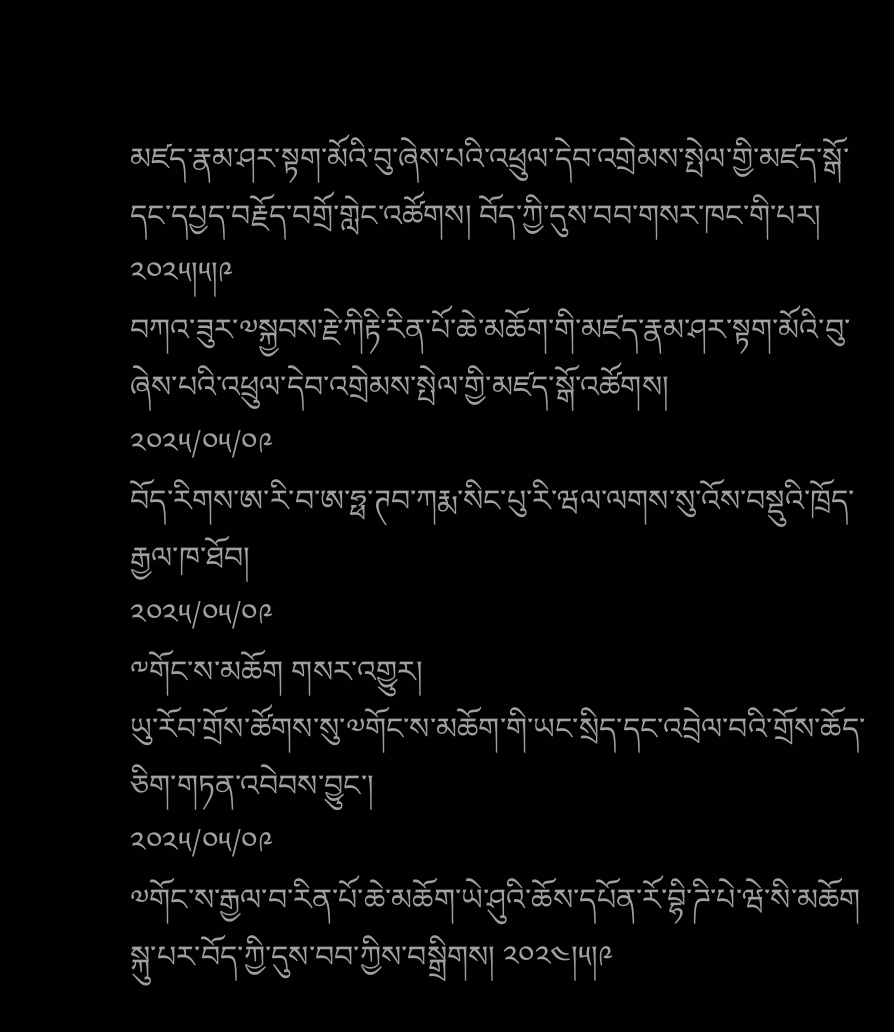མཛད་རྣམ་ཤར་སྟག་མོའི་བུ་ཞེས་པའི་འཕྲུལ་དེབ་འགྲེམས་སྤེལ་གྱི་མཛད་སྒོ་དང་དཔྱད་བརྗོད་བགྲོ་གླེང་འཚོགས། བོད་ཀྱི་དུས་བབ་གསར་ཁང་གི་པར། ༢༠༢༥།༥།༩
བཀའ་ཟུར་༧སྐྱབས་རྗེ་ཀིརྟི་རིན་པོ་ཆེ་མཆོག་གི་མཛད་རྣམ་ཤར་སྟག་མོའི་བུ་ཞེས་པའི་འཕྲུལ་དེབ་འགྲེམས་སྤེལ་གྱི་མཛད་སྒོ་འཚོགས།
༢༠༢༥/༠༥/༠༩
བོད་རིགས་ཨ་རི་བ་ཨ་ཧྥ་ཊབ་ཀརྨ་སིང་པུ་རི་ཝལ་ལགས་སུ་འོས་བསྡུའི་ཁྲོད་རྒྱལ་ཁ་ཐོབ།
༢༠༢༥/༠༥/༠༩
༸གོང་ས་མཆོག གསར་འགྱུར།
ཡུ་རོབ་གྲོས་ཚོགས་སུ་༧གོང་ས་མཆོག་གི་ཡང་སྲིད་དང་འབྲེལ་བའི་གྲོས་ཆོད་ཅིག་གཏན་འབེབས་བྱུང་།
༢༠༢༥/༠༥/༠༩
༧གོང་ས་རྒྱལ་བ་རིན་པོ་ཆེ་མཆོག་ཡེ་ཤུའི་ཆོས་དཔོན་རོ་བྷི་ཌི་པེ་ཝེ་སི་མཆོག སྐུ་པར་བོད་ཀྱི་དུས་བབ་ཀྱིས་བསྒྲིགས། ༢༠༢༤།༥།༩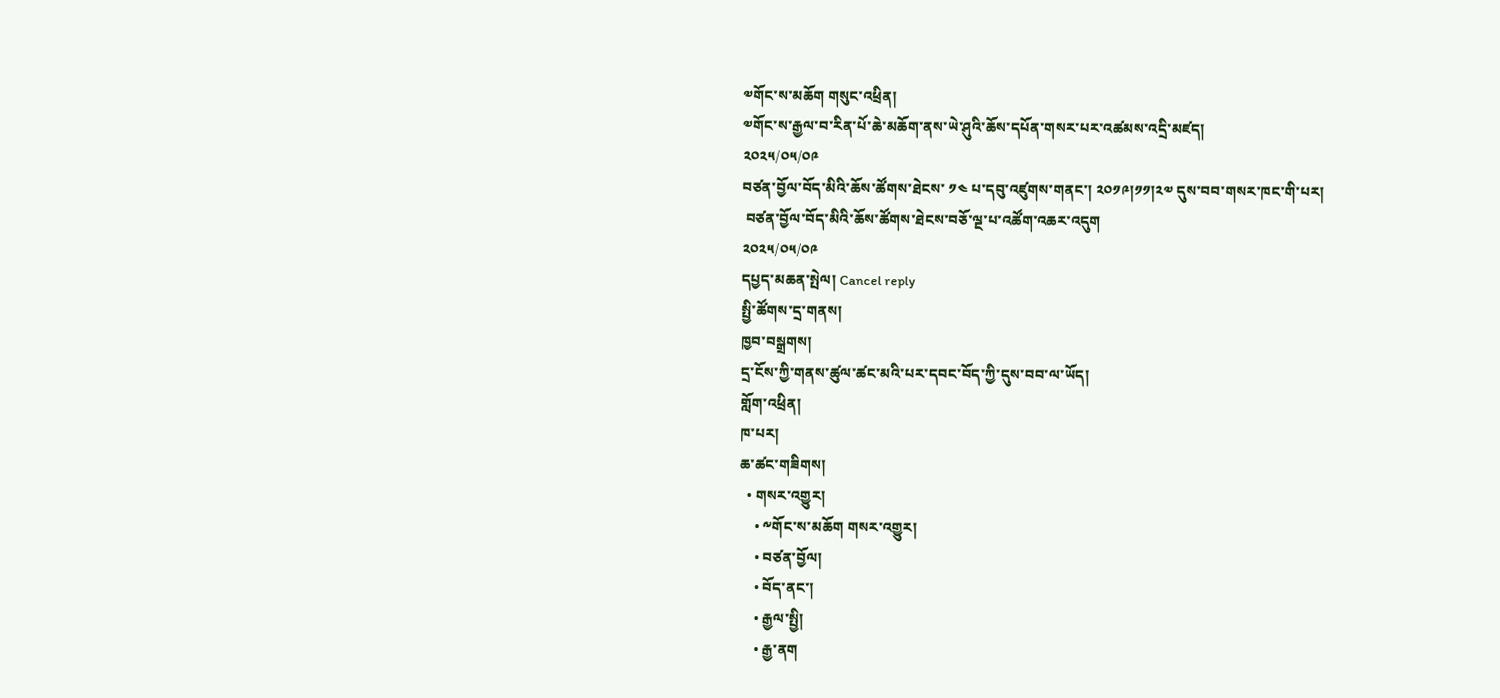༧གོང་ས་མཆོག གསུང་འཕྲིན།
༧གོང་ས་རྒྱལ་བ་རིན་པོ་ཆེ་མཆོག་ནས་ཡེ་ཤུའི་ཆོས་དཔོན་གསར་པར་འཚམས་འདྲི་མཛད།
༢༠༢༥/༠༥/༠༩
བཙན་བྱོལ་བོད་མིའི་ཆོས་ཚོགས་ཐེངས་ ༡༤ པ་དབུ་འཛུགས་གནང་། ༢༠༡༩།༡༡།༢༧ དུས་བབ་གསར་ཁང་གི་པར།
 བཙན་བྱོལ་བོད་མིའི་ཆོས་ཚོགས་ཐེངས་བཅོ་ལྔ་པ་འཚོག་འཆར་འདུག
༢༠༢༥/༠༥/༠༩
དཔྱད་མཆན་སྤེལ། Cancel reply
སྤྱི་ཚོགས་དྲ་གནས།
ཁྱབ་བསྒྲགས།
དྲ་ངོས་ཀྱི་གནས་ཚུལ་ཚང་མའི་པར་དབང་བོད་ཀྱི་དུས་བབ་ལ་ཡོད།
གློག་འཕྲིན།
ཁ་པར།
ཆ་ཚང་གཟིགས།
  • གསར་འགྱུར།
    • ༸གོང་ས་མཆོག གསར་འགྱུར།
    • བཙན་བྱོལ།
    • བོད་ནང་།
    • རྒྱལ་སྤྱི།
    • རྒྱ་ནག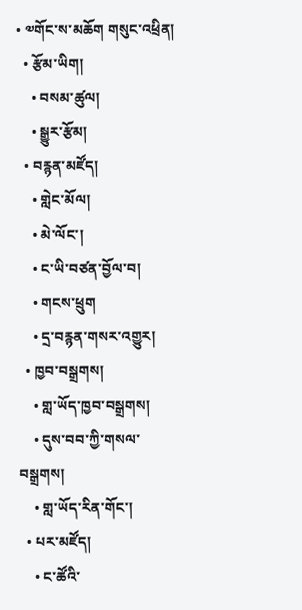• ༧གོང་ས་མཆོག གསུང་འཕྲིན།
  • རྩོམ་ཡིག།
    • བསམ་ཚུལ།
    • སྒྱུར་རྩོམ།
  • བརྙན་མཛོད།
    • གླེང་མོལ།
    • མེ་ལོང་།
    • ང་ཡི་བཙན་བྱོལ་བ།
    • གངས་ཕྲུག
    • དྲ་བརྙན་གསར་འགྱུར།
  • ཁྱབ་བསྒྲགས།
    • གླ་ཡོད་ཁྱབ་བསྒྲགས།
    • དུས་བབ་ཀྱི་གསལ་བསྒྲགས།
    • གླ་ཡོད་རིན་གོང་།
  • པར་མཛོད།
    • ང་ཚོའི་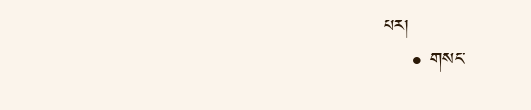པར།
    • གསང་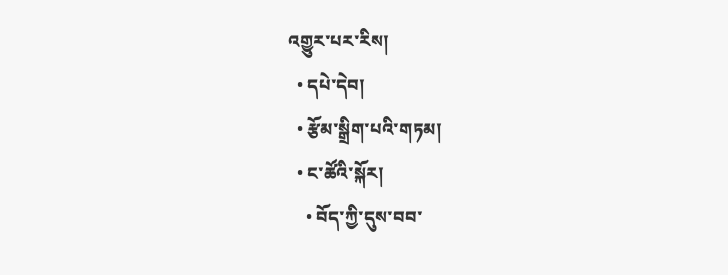འགྱུར་པར་རིས།
  • དཔེ་དེབ།
  • རྩོམ་སྒྲིག་པའི་གཏམ།
  • ང་ཚོའི་སྐོར།
    • བོད་ཀྱི་དུས་བབ་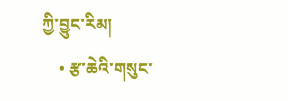ཀྱི་བྱུང་རིམ།
    • རྩ་ཆེའི་གསུང་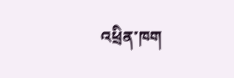འཕྲིན་ཁག